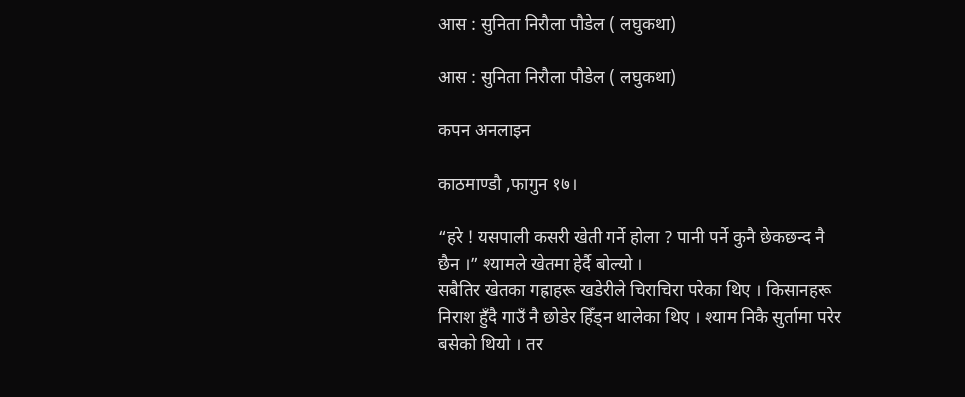आस : सुनिता निरौला पौडेल ( लघुकथा)

आस : सुनिता निरौला पौडेल ( लघुकथा)

कपन अनलाइन

काठमाण्डौ ,फागुन १७।

“हरे ! यसपाली कसरी खेती गर्ने होला ? पानी पर्ने कुनै छेकछन्द नै छैन ।” श्यामले खेतमा हेर्दै बोल्यो ।
सबैतिर खेतका गह्राहरू खडेरीले चिराचिरा परेका थिए । किसानहरू निराश हुँदै गाउँ नै छोडेर हिँड्न थालेका थिए । श्याम निकै सुर्तामा परेर बसेको थियो । तर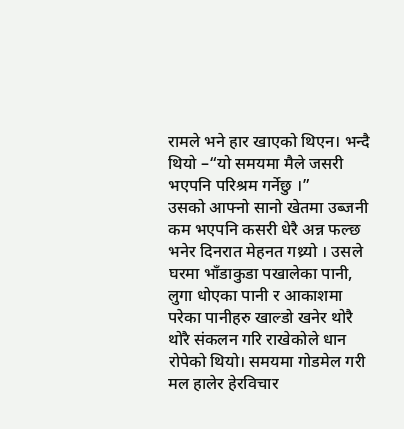रामले भने हार खाएको थिएन। भन्दै थियो –“यो समयमा मैले जसरी भएपनि परिश्रम गर्नेछु ।”
उसको आफ्नो सानो खेतमा उब्जनी कम भएपनि कसरी धेरै अन्न फल्छ भनेर दिनरात मेहनत गथ्र्यो । उसले घरमा भाँडाकुडा पखालेका पानी, लुगा धोएका पानी र आकाशमा परेका पानीहरु खाल्डो खनेर थोरै थोरै संकलन गरि राखेकोले धान रोपेको थियो। समयमा गोडमेल गरी मल हालेर हेरविचार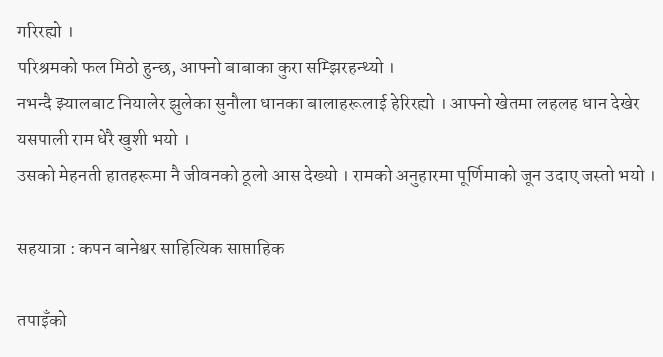गरिरह्यो ।
परिश्रमको फल मिठो हुन्छ, आफ्नो बाबाका कुरा सम्झिरहन्थ्यो ।
नभन्दै झ्यालबाट नियालेर झुलेका सुनौला धानका बालाहरूलाई हेरिरह्यो । आफ्नो खेतमा लहलह धान देखेर यसपाली राम धेरै खुशी भयो ।
उसको मेहनती हातहरूमा नै जीवनको ठूलो आस देख्यो । रामको अनुहारमा पूर्णिमाको जून उदाए जस्तो भयो ।

सहयात्रा : कपन बानेश्वर साहित्यिक साप्ताहिक

तपाइँको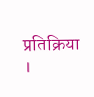प्रतिक्रिया ।